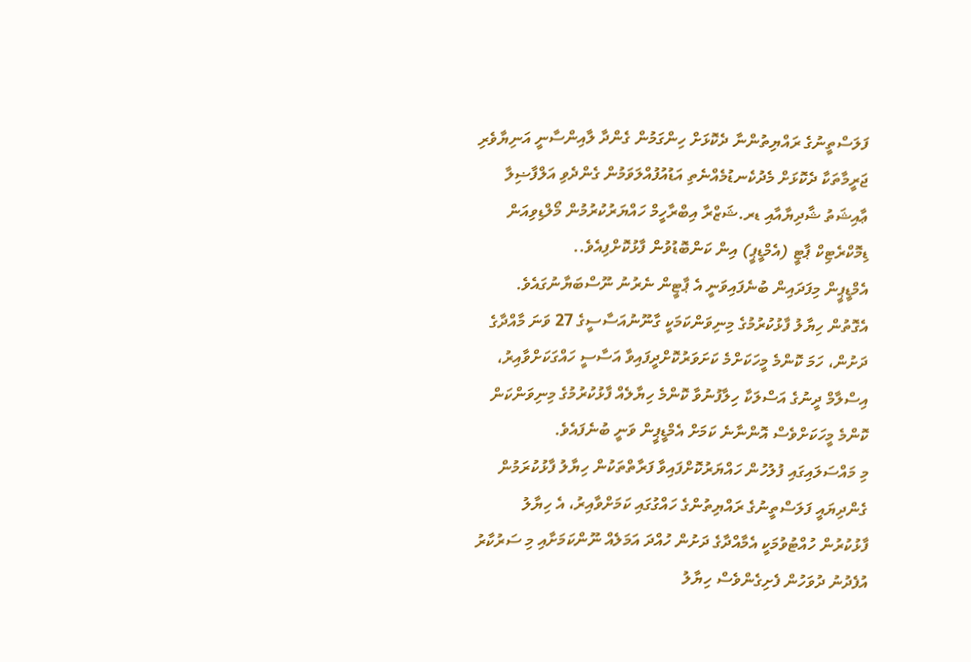ފަލަސްތީނުގެ ރައްޔިތުންނާ ދެކޮޅަށް ހިންގަމުން ގެންދާ ލާއިންސާނީ އަނިޔާވެރި ޖަރީމާތަކާ ދެކޮޅަށް މެދުކެނޑުމެއްނެތި އަޑުއުފުއްލަވަމުން ގެންދެވި އަލްފާޟިލާ ޢާއިޝަތު ޝާދިޔާއާއި ޑރ.ޝަޒްރާ އިބްރާހީމް ހައްޔަރުކުރުމުން މޯލްޑިވިއަން ޑިމޮކްރެޓިކް ޕާޓީ (އެމްޑީޕީ) އިން ކަންބޮޑުވުން ފާޅުކޮށްފިއެވެ..
އެމްޑީޕީން މިފަދައިން ބުނެފައިވަނީ އެ ޕާޓީން ނެރުނު ނޫސްބަޔާނުގައެވެ.
އެގޮތުން ހިޔާލު ފާޅުކުރުމުގެ މިނިވަންކަމަކީ ގާނޫނުއަސާސީގެ 27 ވަނަ މާއްދާގެ ދަށުން، ހަމަ ކޮންމެ މީހަކަށްމެ ކަށަވަރުކޮށްދީފައިވާ އަސާސީ ހައްގަކަށްވާއިރު، އިސްލާމް ދީނުގެ އަސްލަކާ ހިލާފުނުވާ ކޮންމެ ހިޔާލެއް ފާޅުކުރުމުގެ މިނިވަންކަން ކޮންމެ މީހަކަށްވެސް އޮންނާނެ ކަމަށް އެމްޑީޕީން ވަނީ ބުނެފައެވެ.
މި މައްސަލައިގައި ފުލުހުން ހައްޔަރުކޮށްފައިވާ ފަރާތްތަކުން ހިޔާލު ފާޅުކުރަމުން ގެންދިޔައީ ފަލަސްތީނުގެ ރައްޔިތުންގެ ހައްގުގައި ކަމަށްވާއިރު، އެ ހިޔާލު ފާޅުކުރުން ހުއްޓުވުމަކީ އެމާއްދާގެ ދަށުން ހުއްދަ އަމަލެއް ނޫންކަމަށާއި މި ސަރުކާރު އުފެދުނު ދުވަހުން ފެށިގެންވެސް ހިޔާލު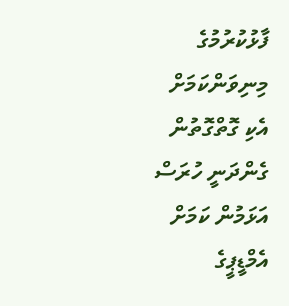ފާޅުކުރުމުގެ މިނިވަންކަމަށް އެކި ގޮތްގޮތުން ގެންދަނީ ހުރަސް އަޅަމުން ކަމަށް އެމްޑީޕީގެ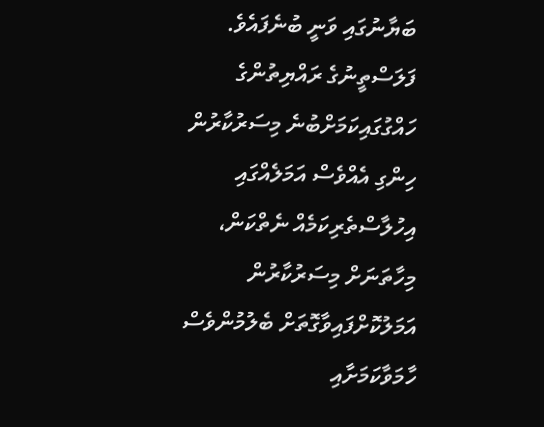ބަޔާނުގައި ވަނީ ބުނެފައެވެ.
ފަލަސްތީނުގެ ރައްޔިތުންގެ ހައްގުގައިކަމަށްބުނެ މިސަރުކާރުން ހިންގި އެއްވެސް އަމަލެއްގައި އިހުލާސްތެރިކަމެއް ނެތްކަން، މިހާތަނަށް މިސަރުކާރުން އަމަލުކޮށްފައިވާގޮތަށް ބެލުމުންވެސް ހާމަވާކަމަށާއި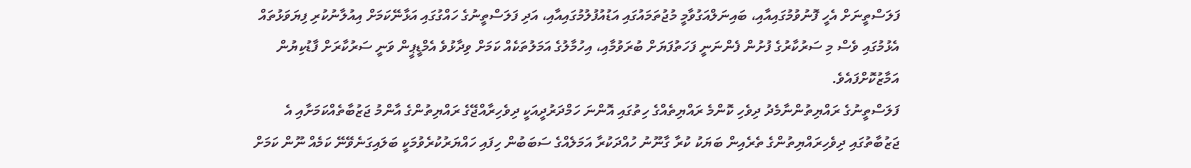ފަލަސްތީނަށް އެހީ ފޮނުވުމުގައިއާއި، ބައިނަލްއަގުވާމީ މުޖުތަމައުގައި އަޑުއުފުލުމުގައިއާއި، އަދި ފަލަސްތީނުގެ ހައްގުގައި އަޅާނޭކަމަށް އިއުލާނުކުރި ފިޔަވަޅުތައް އެޅުމުގައި ވެސް މި ސަރުކާރުގެ ފުށުން ފެންނަނީ ފަހަތުފަޔަށް ބުރަވުމާއި، އިހުމާލުގެ އަމަލުތަކެއް ކަމަށް ވިދާޅުވެ އެމްޑީޕީން ވަނީ ސަރުކާރަށް ފާޑުކިޔުން އަމާޒުކޮށްފައެވެ.
ފަލަސްތީނުގެ ރައްޔިތުންނާމެދު ދިވެހި ކޮންމެ ރައްޔިތެއްގެ ހިތުގައި އޮންނަ ހަމްދަރުދީއަކީ ދިވެހިރާއްޖޭގެ ރައްޔިތުންގެ އާންމު ޖަޒުބާތެއްކަމަށާއި އެ ޖަޒުބާތުގައި ދިވެހިރައްޔިތުންގެ ތެރެއިން ބަޔަކު ކުރާ ގާނޫނު ހުއްދަކުރާ އަމަލެއްގެ ސަބަބުން ހިފައި ހައްޔަރުކުރެވުމަކީ ބަލައިގަނެވޭނޭ ކަމެއް ނޫން ކަމަށް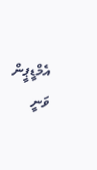އެމްޑީޕީން ވަނީ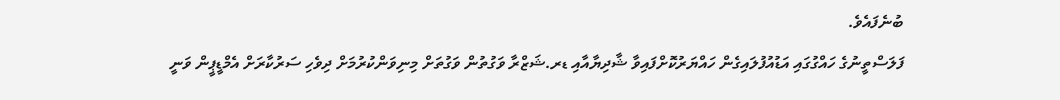ބުނެފައެވެ.
ފަލަސްތީނުގެ ހައްގުގައި އަޑުއުފުލައިގެން ހައްޔަރުކޮށްފައިވާ ޝާދިޔާއާއި ޑރ.ޝަޒްރާ ވަގުތުން ވަގުތަށް މިނިވަންކުރުމަށް ދިވެހި ސަރުކާރަށް އެމްޑީޕީން ވަނީ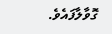ގޮވާލާފައެވެ.